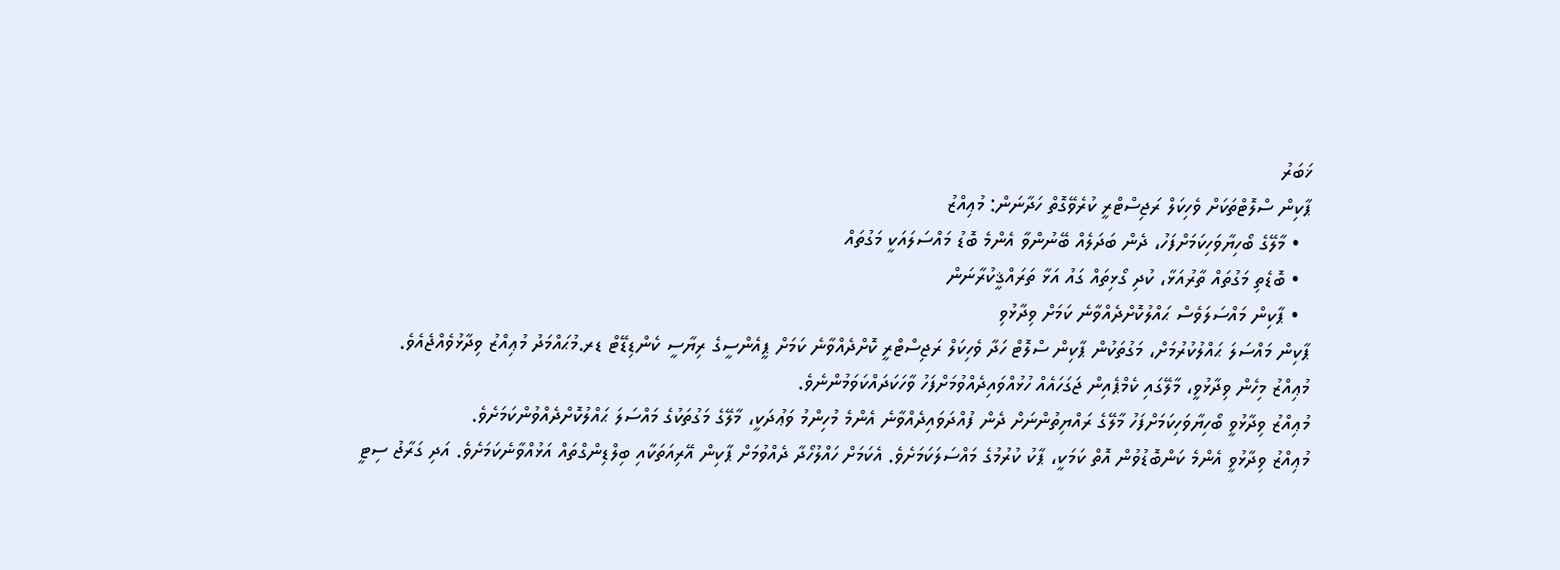ޚަބަރު
ޕާކިން ސްލޮޓްތަކަށް ވެހިކަލް ރަޖިސްޓްރީ ކުރެވޭގޮތް ހަދާނަން: މުޢިއްޒު
  • މާލޭގެ ބޯހިޔާވަހިކަމަށްފަހު، ދެން ބަދަލެއް ބޭނުންވާ އެންމެ ބޮޑު މައްސަލައަކީ މަގުތައް
  • ބޮޑެތި މަގުތައް ތާރުއަޅާ، ކުދި ގޯޅިތައް ގައު އަޅާ ތަރައްޤީކުރާނަން
  • ޕާކިން މައްސަލަވެސް ޙައްލުކޮށްދެއްވާނެ ކަމަށް ވިދާޅުވި
ޕާކިން މައްސަލަ ޙައްލުކުރުމަށް، މަގުތަކުން ޕާކިން ސްލޮޓް ހަދާ ވެހިކަލް ރަޖިސްޓްރީ ކޮށްދެއްވާނެ ކަމަށް ޕީއެންސީގެ ރިޔާސީ ކެންޑިޑޭޓް ޑރ.މުޙައްމަދު މުޢިއްޒު ވިދާޅުވެއްޖެއެވެ.
މުޢިއްޒު މިހެން ވިދާޅުވީ، މާލޭގައި ކެމްޕެއިން ޖަގަހައެއް ހުޅުއްވައިދެއްވުމަށްފަހު ވާހަކަދައްކަވަމުންނެވެ.
މުޢިއްޒު ވިދާޅުވީ ބޯހިޔާވަހިކަމަށްފަހު މާލޭގެ ރައްޔިތުންނަށް ދެން ފުއްދަވައިދެއްވާނެ އެންމެ މުހިންމު ވަޢުދަކީ، މާލޭގެ މަގުތަކުގެ މައްސަލަ ޙައްލުކޮށްދެއްވުންކަމަށެވެ.
މުޢިއްޒު ވިދާޅުވީ އެންމެ ކަންބޮޑުވުން އޮތް ކަމަކީ، ޕާކު ކުރުމުގެ މައްސަލަކަމަށެވެ. އެކަމަށް ހައްލުހޯދާ ދެއްވުމަށް ޕާކިން އޭރިއަތަކާއި ބިލްޑިންގްތައް އަޅުއްވާނެކަމަށެވެ. އަދި ގަރާޖު ސިޓީ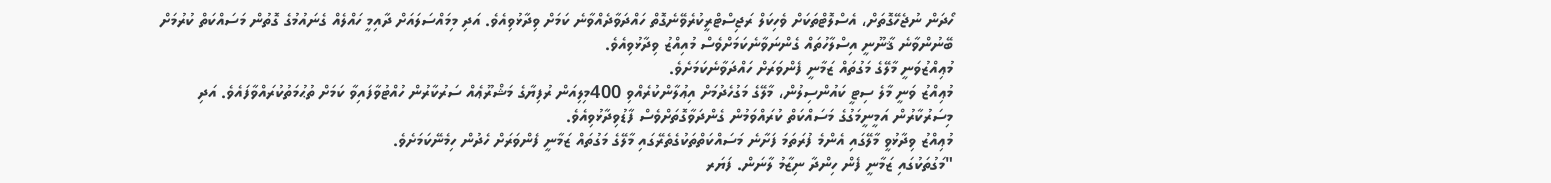ހޯދަން ނުޖެހޭގޮތަށް، އެސްލޮޓްތަކަށް ވެހިކަލް ރަޖިސްޓްރީކުރެވޭނެގޮތް ހައްދަވާދެއްވާނެ ކަމަށް ވިދާޅުވިއެވެ. އަދި މިމައްސަލައަށް ދާއިމީ ހައްލެއް ގެނައުމުގެ ގޮތުން މަސައްކަތް ކުރުމަށް ބޭނުންވާނެ ޤާނޫނީ އިސްލާހުތައް ގެންނަވާނެކަމަށްވެސް މުއިއްޒު ވިދާޅުވިއެވެ.
މުޢިއްޒުވަނީ މާލޭގެ މަގުތައް ޒަމާނީ ފެންވަރަށް ހައްދަވާނެކަމަށެވެ.
މުޢިއްޒު ވަނީ މާލެ ސިޓީ ކައުންސިލުން، މާލޭގެ މަގުހެދުމަށް އިޢުލާންކުރެއްވި 400މިލިއަން ރުފިޔާގެ މަޝްރޫޢެއް ސަރުކާރުން ހުއްޓުވާފައިވާ ކަމަށް ތުޙުމަތުކުރައްވާފައެވެ. އަދި މިސަރުކާރުން އަމީނީމަގުގެ މަސައްކަތް ކުރައްވަމުން ގެންދަވާގޮތަށްވެސް ފާޑުވިދާޅުވިއެވެ.
މުޢިއްޒު ވިދާޅުވީ މާލޭގައި އެންމެ ފުރަތަމަ ފަށާނެ މަސައްކަތްތަކުގެތެރޭގައި މާލޭގެ މަގުތައް ޒަމާނީ ފެންވަރަށް ހެދުން ހިމެނޭކަމަށެވެ.
"މަގުތަކުގައި ޒަމާނީ ފެން ހިންދާ ނިޒާމު ލާނަން. ފަޔަރ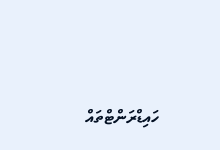ހައިޑްރަންޓްތައް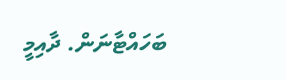ބަހައްޓާނަން. ދާއިމީ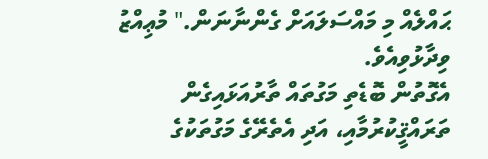ޙައްލެއް މި މައްސަލައަށް ގެންނާނަން." މުޢިއްޒު ވިދާޅުވިއެވެ.
އެގޮތުން ބޮޑެތި މަގުތައް ތާރުއަޅައިގެން ތަރައްޤީކުރުމާއި، އަދި އެތެރޭގެ މަގުތަކުގެ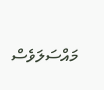މައްސަލަވެސް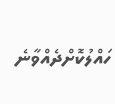ހައްލުކޮށްދެއްވާނެ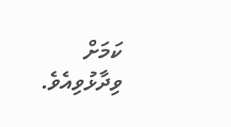ކަމަށް ވިދާޅުވިއެވެ.